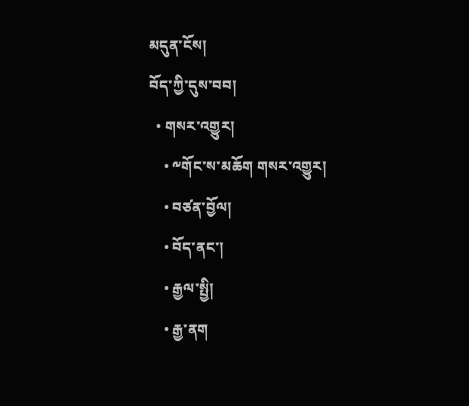མདུན་ངོས།
བོད་ཀྱི་དུས་བབ།
  • གསར་འགྱུར།
    • ༸གོང་ས་མཆོག གསར་འགྱུར།
    • བཙན་བྱོལ།
    • བོད་ནང་།
    • རྒྱལ་སྤྱི།
    • རྒྱ་ནག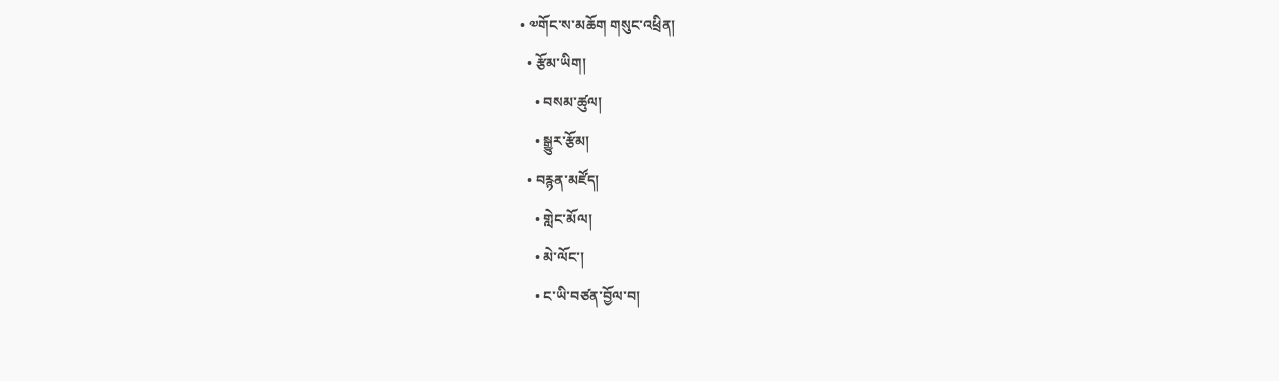• ༧གོང་ས་མཆོག གསུང་འཕྲིན།
  • རྩོམ་ཡིག།
    • བསམ་ཚུལ།
    • སྒྱུར་རྩོམ།
  • བརྙན་མཛོད།
    • གླེང་མོལ།
    • མེ་ལོང་།
    • ང་ཡི་བཙན་བྱོལ་བ།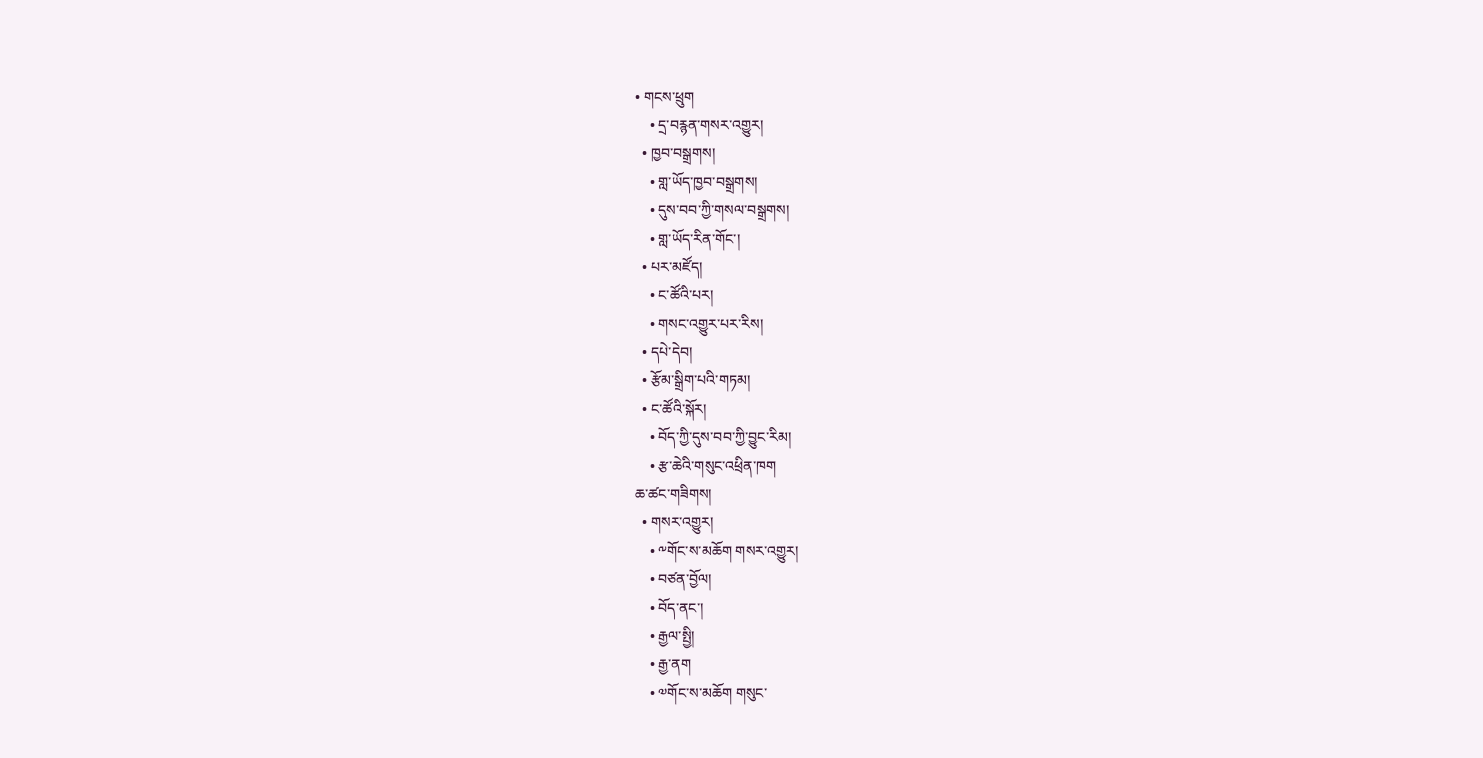• གངས་ཕྲུག
    • དྲ་བརྙན་གསར་འགྱུར།
  • ཁྱབ་བསྒྲགས།
    • གླ་ཡོད་ཁྱབ་བསྒྲགས།
    • དུས་བབ་ཀྱི་གསལ་བསྒྲགས།
    • གླ་ཡོད་རིན་གོང་།
  • པར་མཛོད།
    • ང་ཚོའི་པར།
    • གསང་འགྱུར་པར་རིས།
  • དཔེ་དེབ།
  • རྩོམ་སྒྲིག་པའི་གཏམ།
  • ང་ཚོའི་སྐོར།
    • བོད་ཀྱི་དུས་བབ་ཀྱི་བྱུང་རིམ།
    • རྩ་ཆེའི་གསུང་འཕྲིན་ཁག
ཆ་ཚང་གཟིགས།
  • གསར་འགྱུར།
    • ༸གོང་ས་མཆོག གསར་འགྱུར།
    • བཙན་བྱོལ།
    • བོད་ནང་།
    • རྒྱལ་སྤྱི།
    • རྒྱ་ནག
    • ༧གོང་ས་མཆོག གསུང་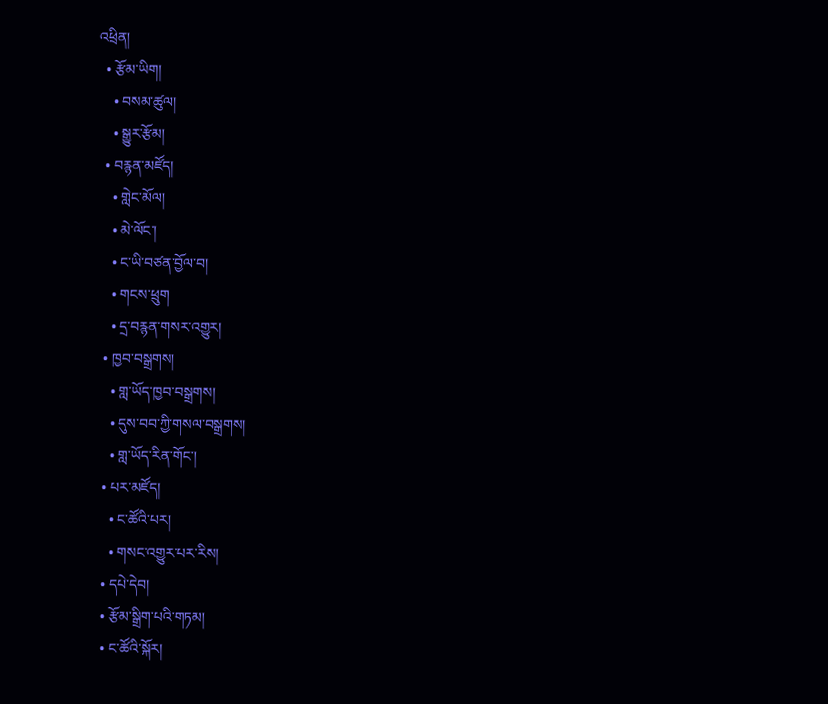འཕྲིན།
  • རྩོམ་ཡིག།
    • བསམ་ཚུལ།
    • སྒྱུར་རྩོམ།
  • བརྙན་མཛོད།
    • གླེང་མོལ།
    • མེ་ལོང་།
    • ང་ཡི་བཙན་བྱོལ་བ།
    • གངས་ཕྲུག
    • དྲ་བརྙན་གསར་འགྱུར།
  • ཁྱབ་བསྒྲགས།
    • གླ་ཡོད་ཁྱབ་བསྒྲགས།
    • དུས་བབ་ཀྱི་གསལ་བསྒྲགས།
    • གླ་ཡོད་རིན་གོང་།
  • པར་མཛོད།
    • ང་ཚོའི་པར།
    • གསང་འགྱུར་པར་རིས།
  • དཔེ་དེབ།
  • རྩོམ་སྒྲིག་པའི་གཏམ།
  • ང་ཚོའི་སྐོར།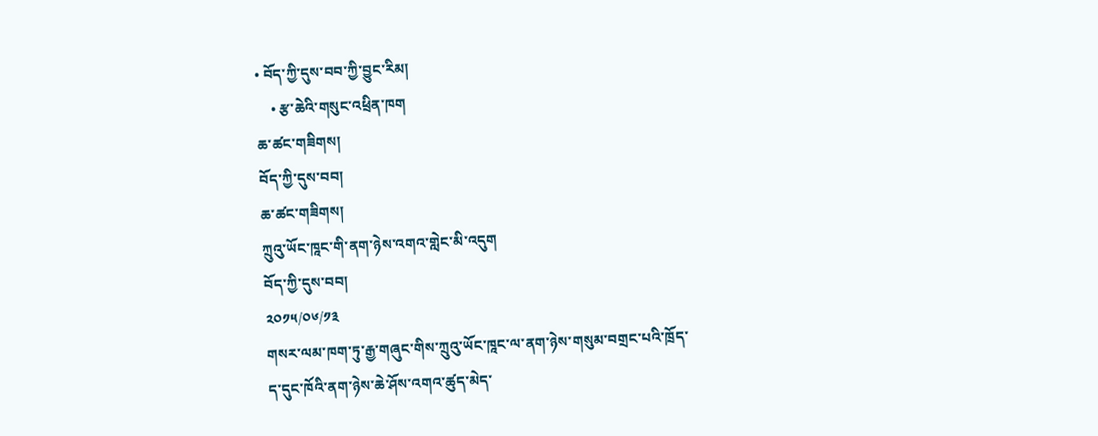• བོད་ཀྱི་དུས་བབ་ཀྱི་བྱུང་རིམ།
    • རྩ་ཆེའི་གསུང་འཕྲིན་ཁག
ཆ་ཚང་གཟིགས།
བོད་ཀྱི་དུས་བབ།
ཆ་ཚང་གཟིགས།
ཀྲུའུ་ཡོང་ཁཱང་གི་ནག་ཉེས་འགའ་གླེང་མི་འདུག
བོད་ཀྱི་དུས་བབ།
༢༠༡༥/༠༦/༡༣
གསར་ལམ་ཁག་ཏུ་རྒྱ་གཞུང་གིས་ཀྲུའུ་ཡོང་ཁཱང་ལ་ནག་ཉེས་གསུམ་བགྲང་པའི་ཁྲོད་ད་དུང་ཁོའི་ནག་ཉེས་ཆེ་ཤོས་འགའ་ཚུད་མེད་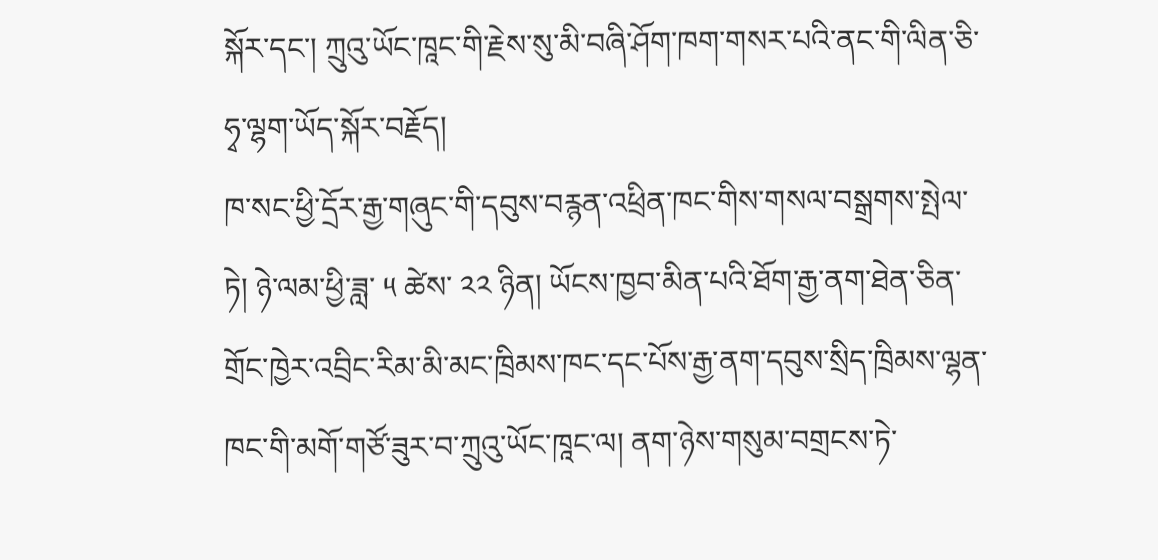སྐོར་དང་། ཀྲུའུ་ཡོང་ཁཱང་གི་རྗེས་སུ་མི་བཞི་ཤོག་ཁག་གསར་པའི་ནང་གི་ལིན་ཅི་ཧྭ་ལྷག་ཡོད་སྐོར་བརྗོད།
ཁ་སང་ཕྱི་དྲོར་རྒྱ་གཞུང་གི་དབུས་བརྙན་འཕྲིན་ཁང་གིས་གསལ་བསྒྲགས་སྤེལ་ཏེ། ཉེ་ལམ་ཕྱི་ཟླ་ ༥ ཚེས་ ༢༢ ཉིན། ཡོངས་ཁྱབ་མིན་པའི་ཐོག་རྒྱ་ནག་ཐེན་ཅིན་གྲོང་ཁྱེར་འབྲིང་རིམ་མི་མང་ཁྲིམས་ཁང་དང་པོས་རྒྱ་ནག་དབུས་སྲིད་ཁྲིམས་ལྷན་ཁང་གི་མགོ་གཙོ་ཟུར་བ་ཀྲུའུ་ཡོང་ཁཱང་ལ། ནག་ཉེས་གསུམ་བགྲངས་ཏེ་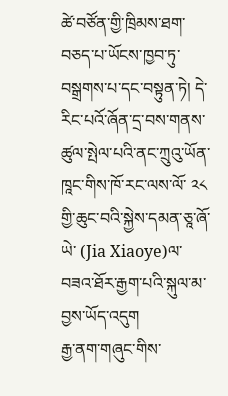ཚེ་བཙོན་གྱི་ཁྲིམས་ཐག་བཅད་པ་ཡོངས་ཁྱབ་ཏུ་བསྒྲགས་པ་དང་བསྟུན་ཏེ། དེ་རིང་པའོ་ཞོན་དྲ་བས་གནས་ཚུལ་སྤེལ་པའི་ནང་ཀྲུའུ་ཡོན་ཁཱང་གིས་ཁོ་རང་ལས་ལོ་ ༢༨ གྱི་ཆུང་བའི་སྐྱེས་དམན་ཅཱ་ཞོ་ཡེ་ (Jia Xiaoye)ལ་བཟའ་ཐོར་རྒྱག་པའི་སྐུལ་མ་བྱས་ཡོད་འདུག
རྒྱ་ནག་གཞུང་གིས་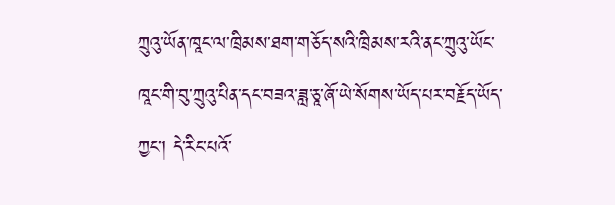ཀྲུའུ་ཡོན་ཁཱང་ལ་ཁྲིམས་ཐག་གཅོད་སའི་ཁྲིམས་རའི་ནང་ཀྲུའུ་ཡོང་ཁཱང་གི་བུ་ཀྲུའུ་པིན་དང་བཟའ་ཟླ་ཅཱ་ཞོ་ཡེ་སོགས་ཡོད་པར་བརྗོད་ཡོད་ཀྱང་། དེ་རིང་པའོ་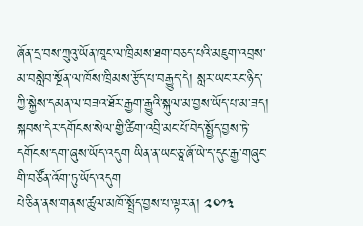ཞོན་དྲ་བས་ཀྲུའུ་ཡོན་ཁཱང་ལ་ཁྲིམས་ཐག་བཅད་པའི་མཇུག་འབྲས་མ་བསླེབ་སྔོན་ལ་ཁོས་ཁྲིམས་རྩོད་པ་བརྒྱུད་དེ། སླར་ཡང་རང་ཉིད་ཀྱི་སྐྱེས་དམན་ལ་བཟའ་ཐོར་རྒྱག་རྒྱུའི་སྐུལ་མ་བྱས་ཡོད་པ་མ་ཟད། སྐབས་དེར་དགོངས་སེལ་གྱི་ཚིག་འབྲི་མང་པོ་བེད་སྤྱོད་བྱས་ཏེ་དགོངས་དག་ཞུས་ཡོད་འདུག ཡིན་ན་ཡང་ཅཱ་ཞོ་ཡེ་ད་དུང་རྒྱ་གཞུང་གི་བཙོན་འོག་ཏུ་ཡོད་འདུག
པེ་ཅིན་ནས་གནས་ཚུལ་མཁོ་སྤྲོད་བྱས་པ་ལྟར་ན། ༢༠༡༣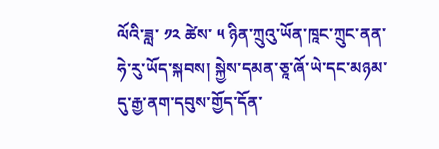ལོའི་ཟླ་ ༡༢ ཚེས་ ༥ ཉིན་ཀྲུའུ་ཡོན་ཁཱང་ཀྲུང་ནན་ཧེ་རུ་ཡོད་སྐབས། སྐྱེས་དམན་ཅཱ་ཞོ་ཡེ་དང་མཉམ་དུ་རྒྱ་ནག་དབུས་གྱོད་དོན་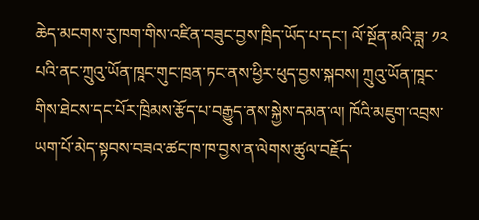ཆེད་མངགས་རུ་ཁག་གིས་འཛིན་བཟུང་བྱས་ཁྲིད་ཡོད་པ་དང་། ལོ་སྔོན་མའི་ཟླ་ ༡༢ པའི་ནང་ཀྲུའུ་ཡོན་ཁཱང་གུང་ཁྲན་ཏང་ནས་ཕྱིར་ཕུད་བྱས་སྐབས། ཀྲུའུ་ཡོན་ཁཱང་གིས་ཐེངས་དང་པོར་ཁྲིམས་རྩོད་པ་བརྒྱུད་ནས་སྐྱེས་དམན་ལ། ཁོའི་མཇུག་འབྲས་ཡག་པོ་མེད་སྟབས་བཟའ་ཚང་ཁ་ཁ་བྱས་ན་ལེགས་ཚུལ་བརྗོད་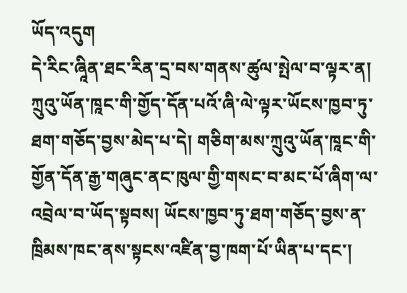ཡོད་འདུག
དེ་རིང་ཞཱིན་ཐང་རིན་དྲ་བས་གནས་ཚུལ་སྤེལ་བ་ལྟར་ན། ཀྲུའུ་ཡོན་ཁཱང་གི་གྱོད་དོན་པའོ་ཞི་ལེ་ལྟར་ཡོངས་ཁྱབ་ཏུ་ཐག་གཅོད་བྱས་མེད་པ་དེ། གཅིག་མས་ཀྲུའུ་ཡོན་ཁཱང་གི་གྱོན་དོན་རྒྱ་གཞུང་ནང་ཁུལ་གྱི་གསང་བ་མང་པོ་ཞིག་ལ་འབྲེལ་བ་ཡོད་སྟབས། ཡོངས་ཁྱབ་ཏུ་ཐག་གཅོད་བྱས་ན་ཁྲིམས་ཁང་ནས་སྟངས་འཛིན་བྱ་ཁག་པོ་ཡིན་པ་དང་།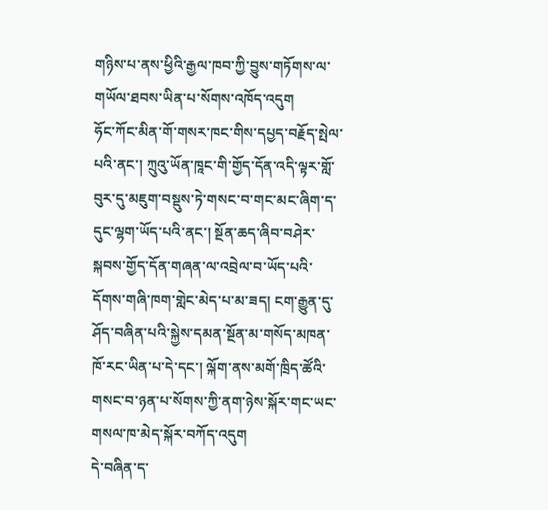གཉིས་པ་ནས་ཕྱིའི་རྒྱལ་ཁབ་ཀྱི་བྱུས་གཏོགས་ལ་གཡོལ་ཐབས་ཡིན་པ་སོགས་འཁོད་འདུག
ཧོང་ཀོང་མིན་གོ་གསར་ཁང་གིས་དཔྱད་བརྗོད་སྤེལ་པའི་ནང་། ཀྲུའུ་ཡོན་ཁཱང་གི་གྱོད་དོན་འདི་ལྟར་གློ་བུར་དུ་མཇུག་བསྡུས་ཏེ་གསང་བ་གང་མང་ཞིག་ད་དུང་ལྷག་ཡོད་པའི་ནང་། སྔོན་ཆད་ཞིབ་བཤེར་སྐབས་གྱོད་དོན་གཞན་ལ་འབྲེལ་བ་ཡོད་པའི་དོགས་གཞི་ཁག་གླེང་མེད་པ་མ་ཟད། ངག་རྒྱུན་དུ་ཤོད་བཞིན་པའི་སྐྱེས་དམན་སྔོན་མ་གསོད་མཁན་ཁོ་རང་ཡིན་པ་དེ་དང་། ལྐོག་ནས་མགོ་ཁྲིད་ཚོའི་གསང་བ་ཉན་པ་སོགས་ཀྱི་ནག་ཉེས་སྐོར་གང་ཡང་གསལ་ཁ་མེད་སྐོར་བཀོད་འདུག
དེ་བཞིན་ད་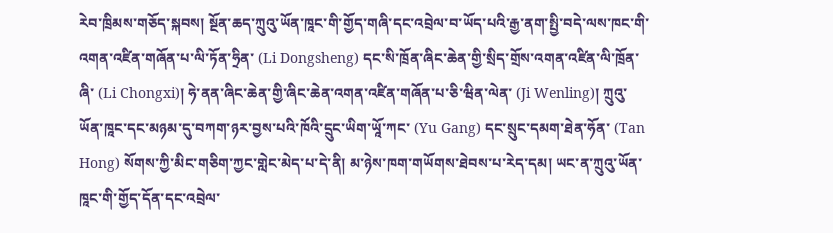རེབ་ཁྲིམས་གཅོད་སྐབས། སྔོན་ཆད་ཀྲུའུ་ཡོན་ཁཱང་གི་གྱོད་གཞི་དང་འབྲེལ་བ་ཡོད་པའི་རྒྱ་ནག་སྤྱི་བདེ་ལས་ཁང་གི་འགན་འཛིན་གཞོན་པ་ལི་ཏོན་ཧྲིན་ (Li Dongsheng) དང་སི་ཁྲོན་ཞིང་ཆེན་གྱི་སྲིད་གྲོས་འགན་འཛིན་ལི་ཁྲོན་ཞི་ (Li Chongxi)། ཧེ་ནན་ཞིང་ཆེན་གྱི་ཞིང་ཆེན་འགན་འཛིན་གཞོན་པ་ཅི་ཝིན་ལེན་ (Ji Wenling)། ཀྲུའུ་ཡོན་ཁཱང་དང་མཉམ་དུ་བཀག་ཉར་བྱས་པའི་ཁོའི་དྲུང་ཡིག་ཡཱོ་ཀང་ (Yu Gang) དང་སྲུང་དམག་ཐེན་ཧོན་ (Tan Hong) སོགས་ཀྱི་མིང་གཅིག་ཀྱང་གླེང་མེད་པ་དེ་ནི། མ་ཉེས་ཁག་གཡོགས་ཐེབས་པ་རེད་དམ། ཡང་ན་ཀྲུའུ་ཡོན་ཁཱང་གི་གྱོད་དོན་དང་འབྲེལ་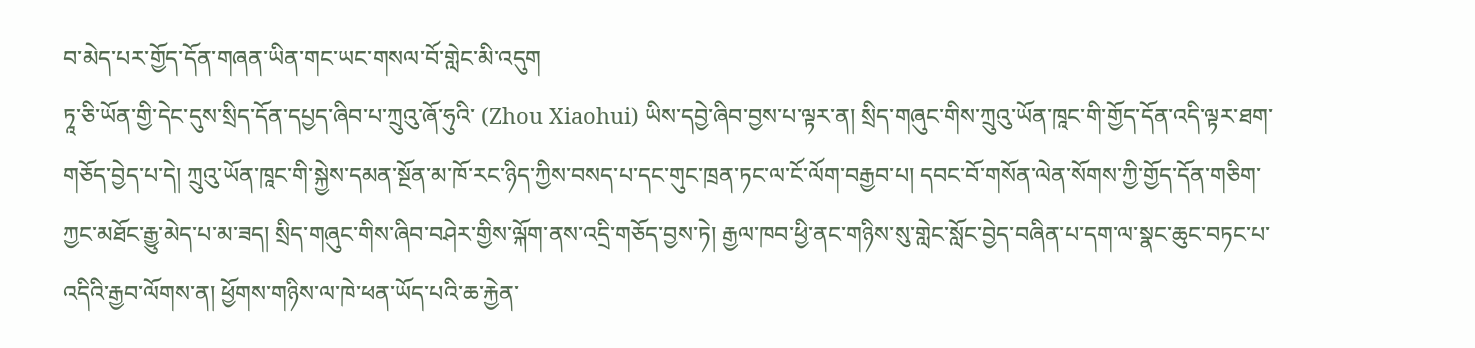བ་མེད་པར་གྱོད་དོན་གཞན་ཡིན་གང་ཡང་གསལ་བོ་གླེང་མི་འདུག
ཏཱ་ཅི་ཡོན་གྱི་དེང་དུས་སྲིད་དོན་དཔྱད་ཞིབ་པ་ཀྲུའུ་ཞོ་ཧུའི་ (Zhou Xiaohui) ཡིས་དབྱེ་ཞིབ་བྱས་པ་ལྟར་ན། སྲིད་གཞུང་གིས་ཀྲུའུ་ཡོན་ཁཱང་གི་གྱོད་དོན་འདི་ལྟར་ཐག་གཅོད་བྱེད་པ་དེ། ཀྲུའུ་ཡོན་ཁཱང་གི་སྐྱེས་དམན་སྔོན་མ་ཁོ་རང་ཉིད་ཀྱིས་བསད་པ་དང་གུང་ཁྲན་ཏང་ལ་ངོ་ལོག་བརྒྱབ་པ། དབང་བོ་གསོན་ལེན་སོགས་ཀྱི་གྱོད་དོན་གཅིག་ཀྱང་མཐོང་རྒྱུ་མེད་པ་མ་ཟད། སྲིད་གཞུང་གིས་ཞིབ་བཤེར་གྱིས་ལྐོག་ནས་འདྲི་གཅོད་བྱས་ཏེ། རྒྱལ་ཁབ་ཕྱི་ནང་གཉིས་སུ་གླེང་སློང་བྱེད་བཞིན་པ་དག་ལ་སྣང་ཆུང་བཏང་པ་འདིའི་རྒྱབ་ལོགས་ན། ཕྱོགས་གཉིས་ལ་ཁེ་ཕན་ཡོད་པའི་ཆ་རྐྱེན་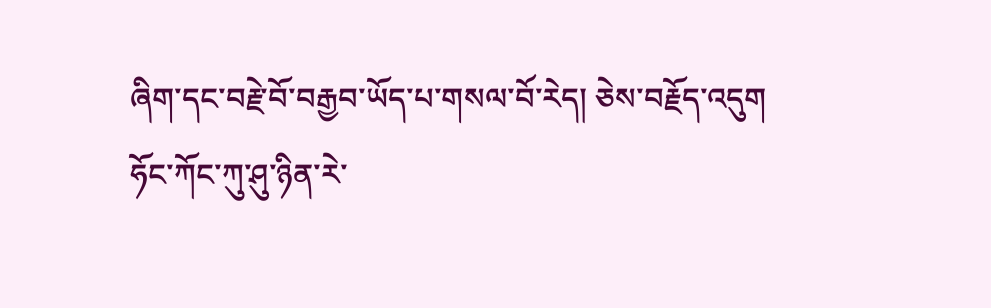ཞིག་དང་བརྗེ་བོ་བརྒྱབ་ཡོད་པ་གསལ་བོ་རེད། ཅེས་བརྗོད་འདུག
ཧོང་ཀོང་ཀུ་ཤུ་ཉིན་རེ་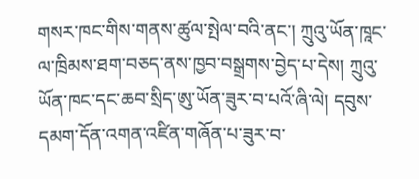གསར་ཁང་གིས་གནས་ཚུལ་སྤེལ་བའི་ནང་། ཀྲུའུ་ཡོན་ཁཱང་ལ་ཁྲིམས་ཐག་བཅད་ནས་ཁྱབ་བསྒྲགས་བྱེད་པ་དེས། ཀྲུའུ་ཡོན་ཁང་དང་ཆབ་སྲིད་ཨུ་ཡོན་ཟུར་བ་པའོ་ཞི་ལེ། དབུས་དམག་དོན་འགན་འཛིན་གཞོན་པ་ཟུར་བ་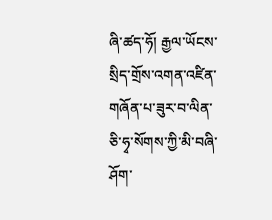ཞི་ཚད་ཧོ། རྒྱལ་ཡོངས་སྲིད་གྲོས་འགན་འཛིན་གཞོན་པ་ཟུར་བ་ལིན་ཅི་ཧྭ་སོགས་ཀྱི་མི་བཞི་ཤོག་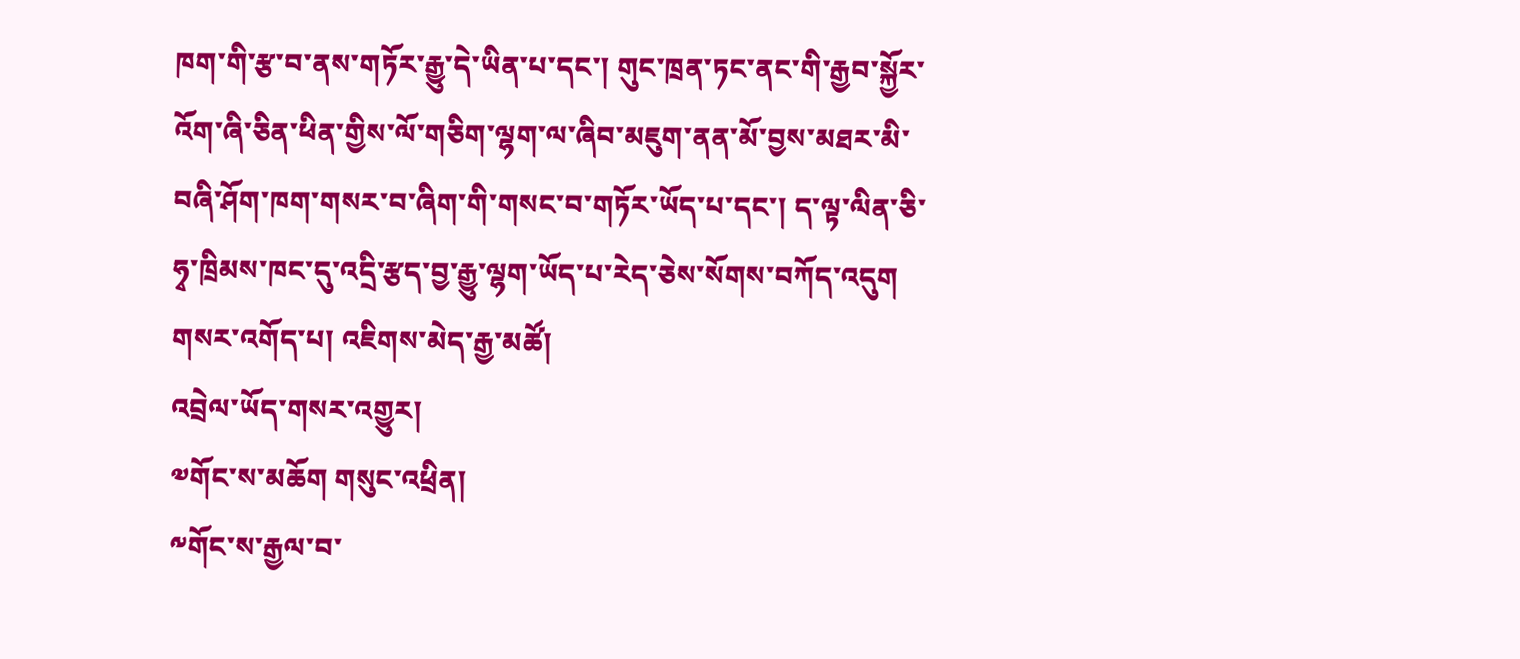ཁག་གི་རྩ་བ་ནས་གཏོར་རྒྱུ་དེ་ཡིན་པ་དང་། གུང་ཁྲན་ཏང་ནང་གི་རྒྱབ་སྐྱོར་འོག་ཞི་ཅིན་ཕིན་གྱིས་ལོ་གཅིག་ལྷག་ལ་ཞིབ་མཇུག་ནན་མོ་བྱས་མཐར་མི་བཞི་ཤོག་ཁག་གསར་བ་ཞིག་གི་གསང་བ་གཏོར་ཡོད་པ་དང་། ད་ལྟ་ལིན་ཅི་ཧྭ་ཁྲིམས་ཁང་དུ་འདྲི་རྩད་བྱ་རྒྱུ་ལྷག་ཡོད་པ་རེད་ཅེས་སོགས་བཀོད་འདུག
གསར་འགོད་པ། འཇིགས་མེད་རྒྱ་མཚོ།
འབྲེལ་ཡོད་གསར་འགྱུར།
༧གོང་ས་མཆོག གསུང་འཕྲིན།
༸གོང་ས་རྒྱལ་བ་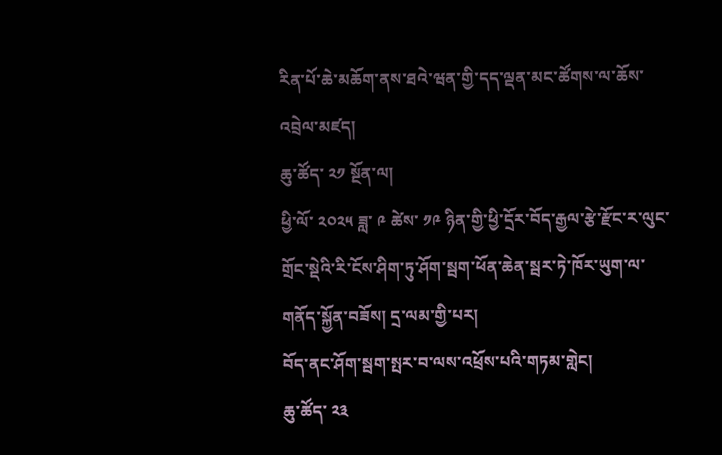རིན་པོ་ཆེ་མཆོག་ནས་ཐའེ་ཝན་གྱི་དད་ལྡན་མང་ཚོགས་ལ་ཆོས་འབྲེལ་མཛད།
ཆུ་ཚོད་ ༢༡ སྔོན་ལ།
ཕྱི་ལོ་ ༢༠༢༥ ཟླ་ ༩ ཚེས་ ༡༩ ཉིན་གྱི་ཕྱི་དྲོར་བོད་རྒྱལ་རྩེ་རྫོང་ར་ལུང་གྲོང་སྡེའི་རི་ངོས་ཤིག་ཏུ་ཤོག་སྦག་ཕོན་ཆེན་སྦར་ཏེ་ཁོར་ཡུག་ལ་གནོད་སྐྱོན་བཟོས། དྲ་ལམ་གྱི་པར།
བོད་ནང་ཤོག་སྦག་སྤར་བ་ལས་འཕྲོས་པའི་གཏམ་གླེང།
ཆུ་ཚོད་ ༢༣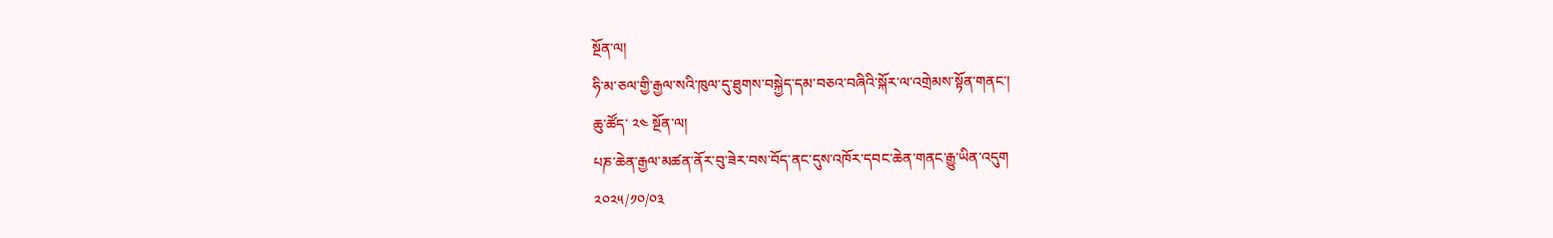སྔོན་ལ།
ཧི་མ་ཅལ་གྱི་རྒྱལ་སའི་ཁུལ་དུ་ཐུགས་བསྐྱེད་དམ་བཅའ་བཞིའི་སྐོར་ལ་འགྲེམས་སྟོན་གནང་།
ཆུ་ཚོད་ ༢༤ སྔོན་ལ།
པཎ་ཆེན་རྒྱལ་མཚན་ནོར་བུ་ཟེར་བས་བོད་ནང་དུས་འཁོར་དབང་ཆེན་གནང་རྒྱུ་ཡིན་འདུག
༢༠༢༥/༡༠/༠༣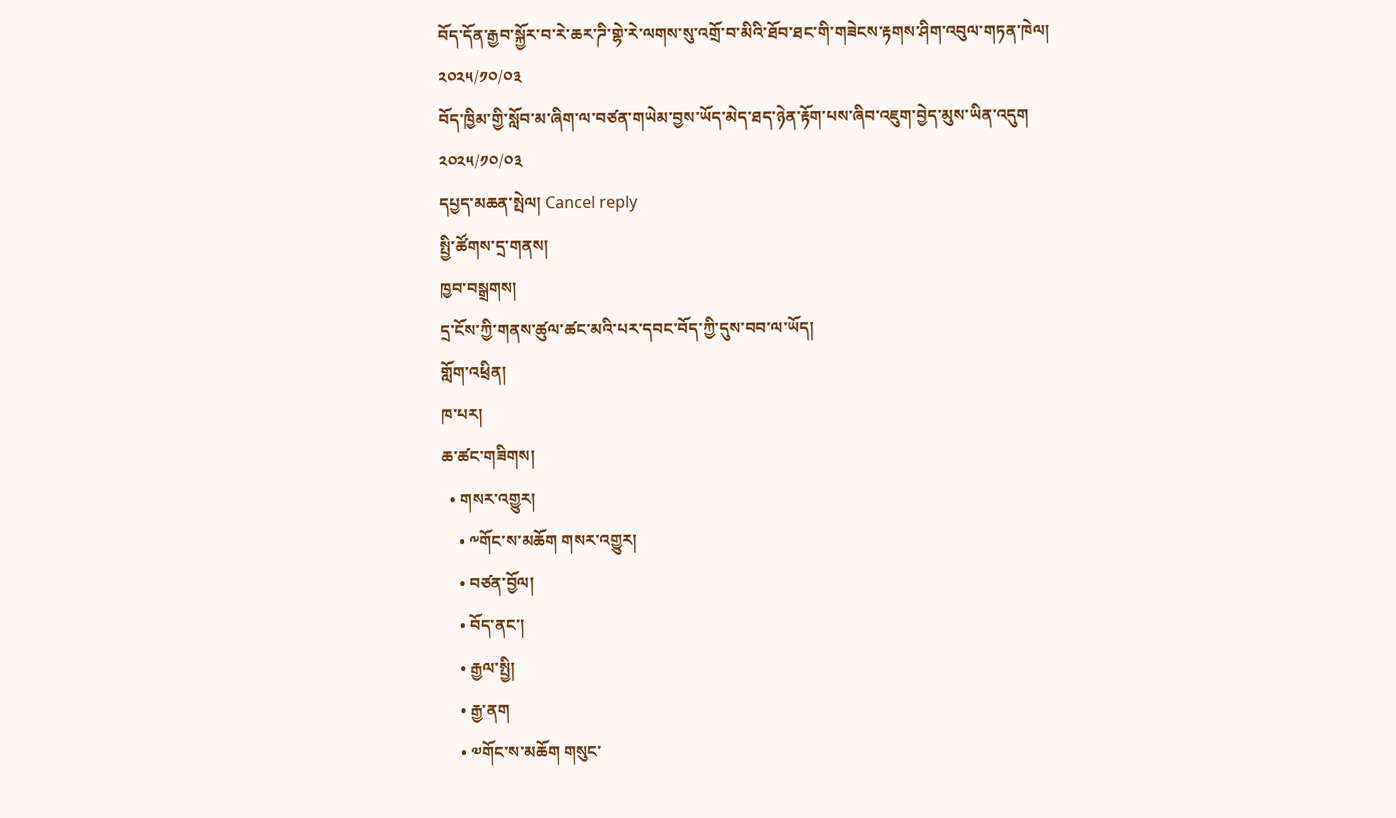བོད་དོན་རྒྱབ་སྐྱོར་བ་རེ་ཆར་ཌི་གྷེ་རེ་ལགས་སུ་འགྲོ་བ་མིའི་ཐོབ་ཐང་གི་གཟེངས་རྟགས་ཤིག་འབུལ་གཏན་ཁེལ།
༢༠༢༥/༡༠/༠༣
བོད་ཁྱིམ་གྱི་སློབ་མ་ཞིག་ལ་བཙན་གཡེམ་བྱས་ཡོད་མེད་ཐད་ཉེན་རྟོག་པས་ཞིབ་འཇུག་བྱེད་མུས་ཡིན་འདུག
༢༠༢༥/༡༠/༠༣
དཔྱད་མཆན་སྤེལ། Cancel reply
སྤྱི་ཚོགས་དྲ་གནས།
ཁྱབ་བསྒྲགས།
དྲ་ངོས་ཀྱི་གནས་ཚུལ་ཚང་མའི་པར་དབང་བོད་ཀྱི་དུས་བབ་ལ་ཡོད།
གློག་འཕྲིན།
ཁ་པར།
ཆ་ཚང་གཟིགས།
  • གསར་འགྱུར།
    • ༸གོང་ས་མཆོག གསར་འགྱུར།
    • བཙན་བྱོལ།
    • བོད་ནང་།
    • རྒྱལ་སྤྱི།
    • རྒྱ་ནག
    • ༧གོང་ས་མཆོག གསུང་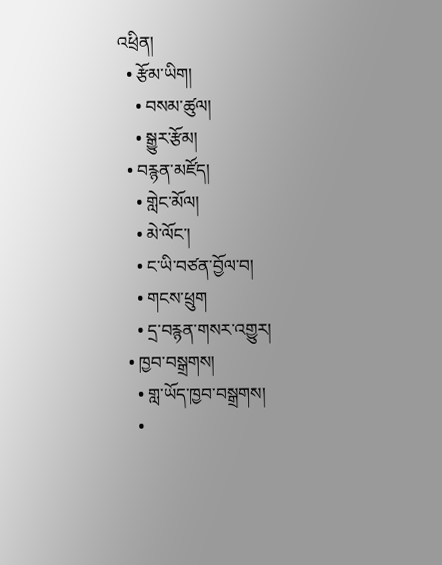འཕྲིན།
  • རྩོམ་ཡིག།
    • བསམ་ཚུལ།
    • སྒྱུར་རྩོམ།
  • བརྙན་མཛོད།
    • གླེང་མོལ།
    • མེ་ལོང་།
    • ང་ཡི་བཙན་བྱོལ་བ།
    • གངས་ཕྲུག
    • དྲ་བརྙན་གསར་འགྱུར།
  • ཁྱབ་བསྒྲགས།
    • གླ་ཡོད་ཁྱབ་བསྒྲགས།
    •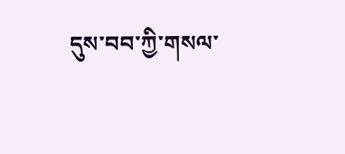དུས་བབ་ཀྱི་གསལ་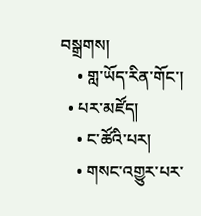བསྒྲགས།
    • གླ་ཡོད་རིན་གོང་།
  • པར་མཛོད།
    • ང་ཚོའི་པར།
    • གསང་འགྱུར་པར་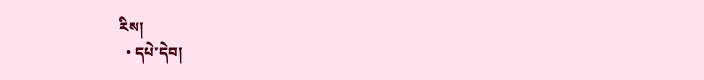རིས།
  • དཔེ་དེབ།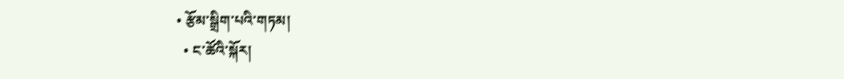• རྩོམ་སྒྲིག་པའི་གཏམ།
  • ང་ཚོའི་སྐོར།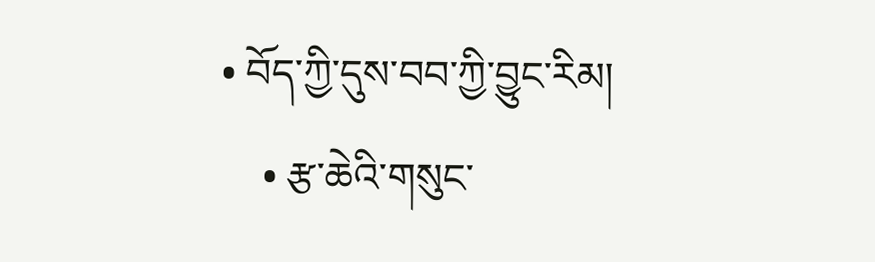• བོད་ཀྱི་དུས་བབ་ཀྱི་བྱུང་རིམ།
    • རྩ་ཆེའི་གསུང་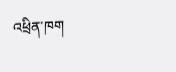འཕྲིན་ཁག